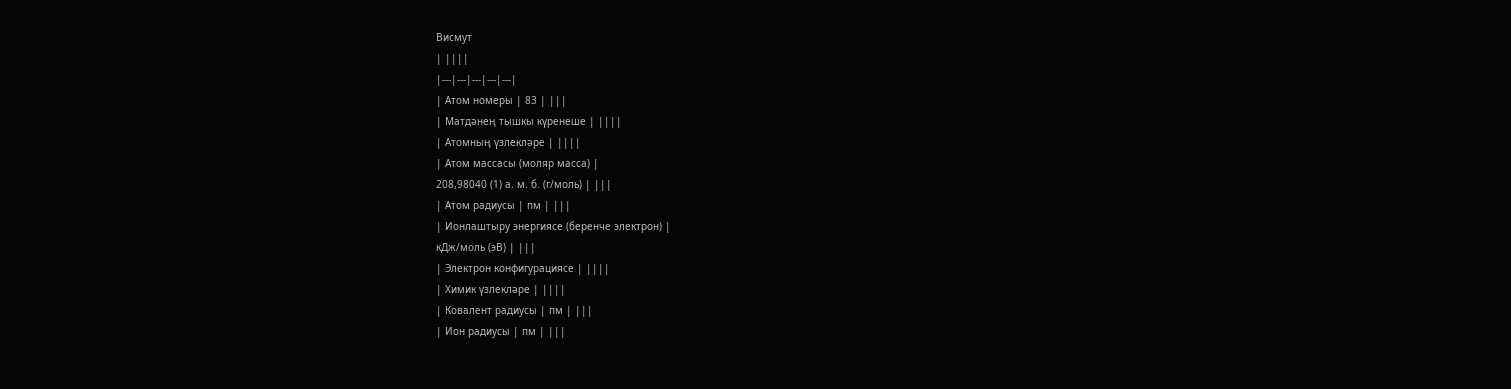Висмут
| ||||
|---|---|---|---|---|
| Атом номеры | 83 | |||
| Матдәнең тышкы күренеше | ||||
| Атомның үзлекләре | ||||
| Атом массасы (моляр масса) |
208,98040 (1) а. м. б. (г/моль) | |||
| Атом радиусы | пм | |||
| Ионлаштыру энергиясе (беренче электрон) |
кДж/моль (эВ) | |||
| Электрон конфигурациясе | ||||
| Химик үзлекләре | ||||
| Ковалент радиусы | пм | |||
| Ион радиусы | пм | |||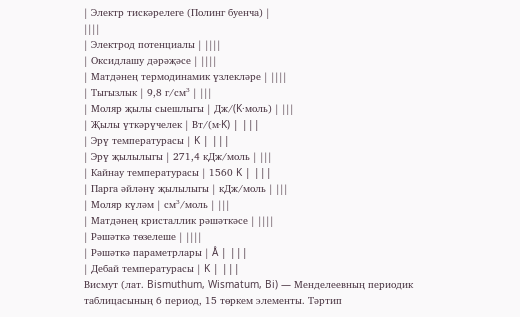| Электр тискәрелеге (Полинг буенча) |
||||
| Электрод потенциалы | ||||
| Оксидлашу дәрәҗәсе | ||||
| Матдәнең термодинамик үзлекләре | ||||
| Тыгызлык | 9,8 г/см³ | |||
| Моляр җылы сыешлыгы | Дж/(K·моль) | |||
| Җылы үткәрүчелек | Вт/(м·K) | |||
| Эрү температурасы | K | |||
| Эрү җылылыгы | 271,4 кДж/моль | |||
| Кайнау температурасы | 1560 K | |||
| Парга әйләнү җылылыгы | кДж/моль | |||
| Моляр күләм | см³/моль | |||
| Матдәнең кристаллик рәшәткәсе | ||||
| Рәшәткә төзелеше | ||||
| Рәшәткә параметрлары | Å | |||
| Дебай температурасы | K | |||
Висмут (лат. Bismuthum, Wismatum, Bi) — Менделеевның периодик таблицасының 6 период, 15 төркем элементы. Тәртип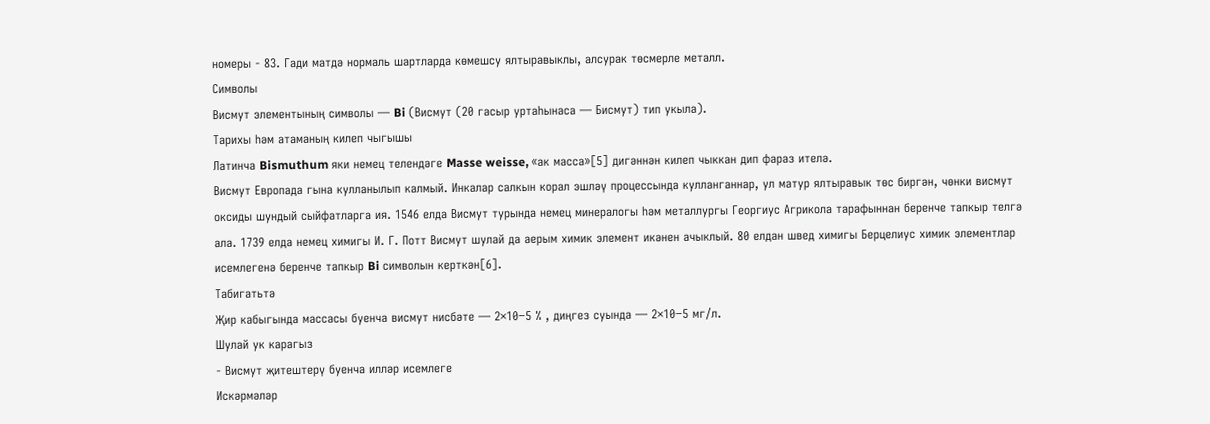номеры - 83. Гади матдә нормаль шартларда көмешсу ялтыравыклы, алсурак төсмерле металл.
Символы
Висмут элементының символы — Bi (Висмут (20 гасыр уртаһынаса — Бисмут) тип укыла).
Тарихы һәм атаманың килеп чыгышы
Латинча Bismuthum яки немец телендәге Masse weisse, «ак масса»[5] дигәннән килеп чыккан дип фараз ителә.
Висмут Европада гына кулланылып калмый. Инкалар салкын корал эшләү процессында кулланганнар, ул матур ялтыравык төс биргән, чөнки висмут оксиды шундый сыйфатларга ия. 1546 елда Висмут турында немец минералогы һәм металлургы Георгиус Агрикола тарафыннан беренче тапкыр телгә ала. 1739 елда немец химигы И. Г. Потт Висмут шулай да аерым химик элемент икәнен ачыклый. 80 елдан швед химигы Берцелиус химик элементлар исемлегенә беренче тапкыр Bi символын керткән[6].
Табигатьтә
Җир кабыгында массасы буенча висмут нисбәте — 2×10−5 % , диңгез суында — 2×10−5 мг/л.
Шулай ук карагыз
- Висмут җитештерү буенча илләр исемлеге
Искәрмәләр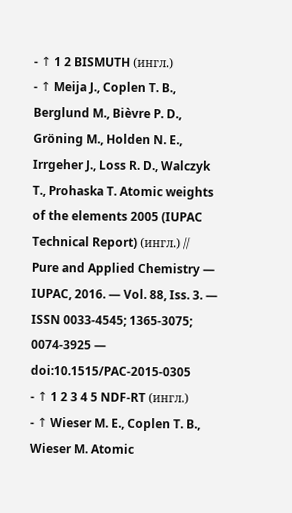- ↑ 1 2 BISMUTH (ингл.)
- ↑ Meija J., Coplen T. B., Berglund M., Bièvre P. D., Gröning M., Holden N. E., Irrgeher J., Loss R. D., Walczyk T., Prohaska T. Atomic weights of the elements 2005 (IUPAC Technical Report) (ингл.) // Pure and Applied Chemistry — IUPAC, 2016. — Vol. 88, Iss. 3. — ISSN 0033-4545; 1365-3075; 0074-3925 — doi:10.1515/PAC-2015-0305
- ↑ 1 2 3 4 5 NDF-RT (ингл.)
- ↑ Wieser M. E., Coplen T. B., Wieser M. Atomic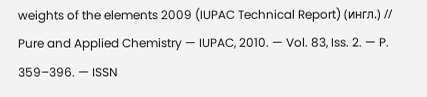weights of the elements 2009 (IUPAC Technical Report) (ингл.) // Pure and Applied Chemistry — IUPAC, 2010. — Vol. 83, Iss. 2. — P. 359–396. — ISSN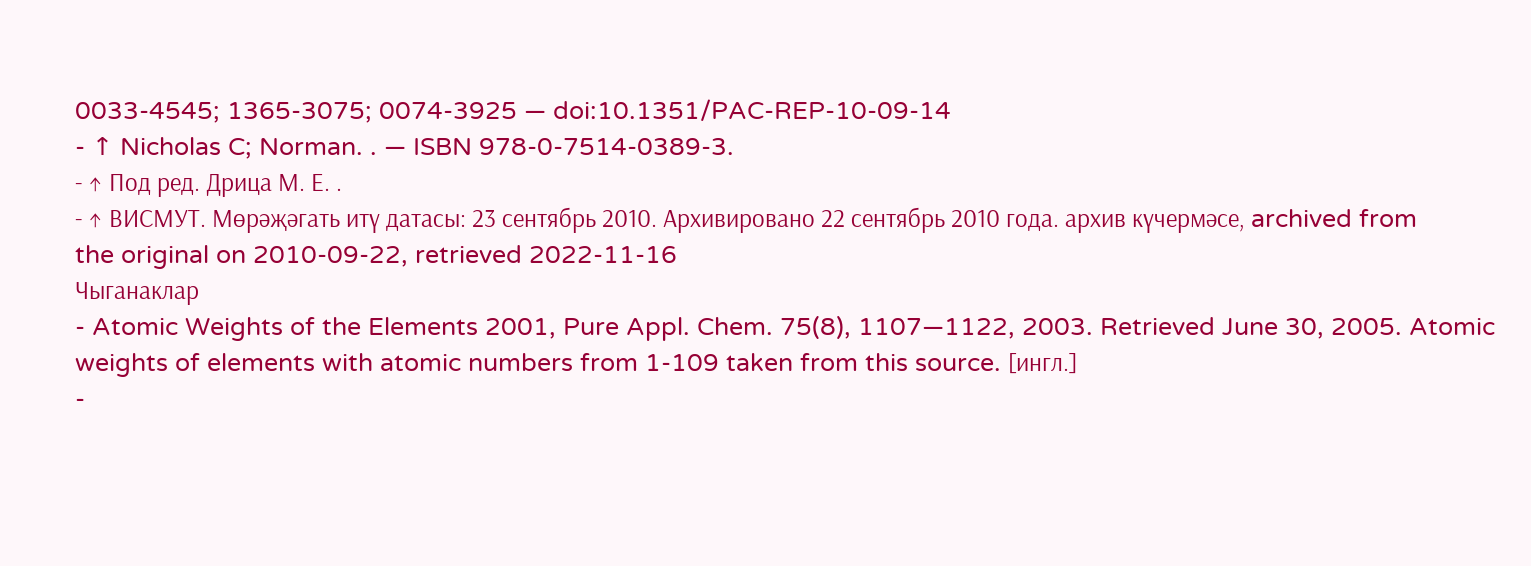0033-4545; 1365-3075; 0074-3925 — doi:10.1351/PAC-REP-10-09-14
- ↑ Nicholas C; Norman. . — ISBN 978-0-7514-0389-3.
- ↑ Под ред. Дрица М. Е. .
- ↑ ВИСМУТ. Мөрәҗәгать итү датасы: 23 сентябрь 2010. Архивировано 22 сентябрь 2010 года. архив күчермәсе, archived from the original on 2010-09-22, retrieved 2022-11-16
Чыганаклар
- Atomic Weights of the Elements 2001, Pure Appl. Chem. 75(8), 1107—1122, 2003. Retrieved June 30, 2005. Atomic weights of elements with atomic numbers from 1-109 taken from this source. [ингл.]
-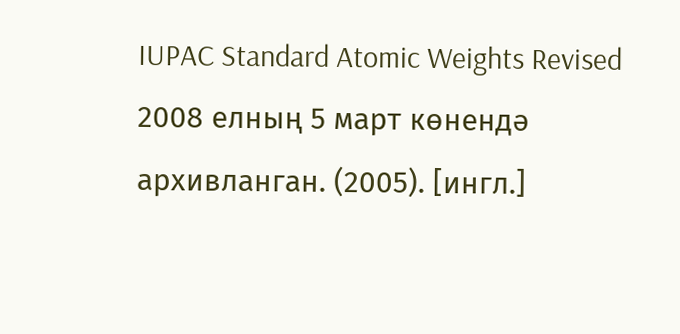IUPAC Standard Atomic Weights Revised 2008 елның 5 март көнендә архивланган. (2005). [ингл.]